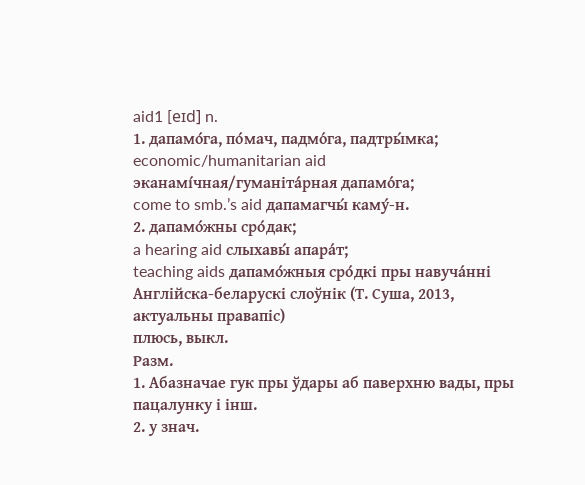aid1 [eɪd] n.
1. дапамо́га, по́мач, падмо́га, падтры́мка;
economic/humanitarian aid эканамі́чная/гуманіта́рная дапамо́га;
come to smb.’s aid дапамагчы́ каму́-н.
2. дапамо́жны сро́дак;
a hearing aid слыхавы́ апара́т;
teaching aids дапамо́жныя сро́дкі пры навуча́нні
Англійска-беларускі слоўнік (Т. Суша, 2013, актуальны правапіс)
плюсь, выкл.
Разм.
1. Абазначае гук пры ўдары аб паверхню вады, пры пацалунку і інш.
2. у знач.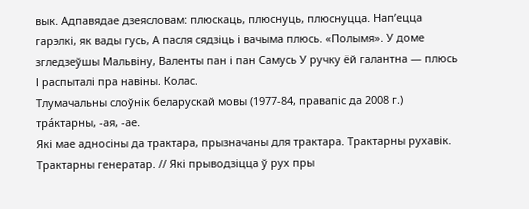вык. Адпавядае дзеясловам: плюскаць, плюснуць, плюснуцца. Нап’ецца гарэлкі, як вады гусь, А пасля сядзіць і вачыма плюсь. «Полымя». У доме згледзеўшы Мальвіну, Валенты пан і пан Самусь У ручку ёй галантна — плюсь І распыталі пра навіны. Колас.
Тлумачальны слоўнік беларускай мовы (1977-84, правапіс да 2008 г.)
тра́ктарны, ‑ая, ‑ае.
Які мае адносіны да трактара, прызначаны для трактара. Трактарны рухавік. Трактарны генератар. // Які прыводзіцца ў рух пры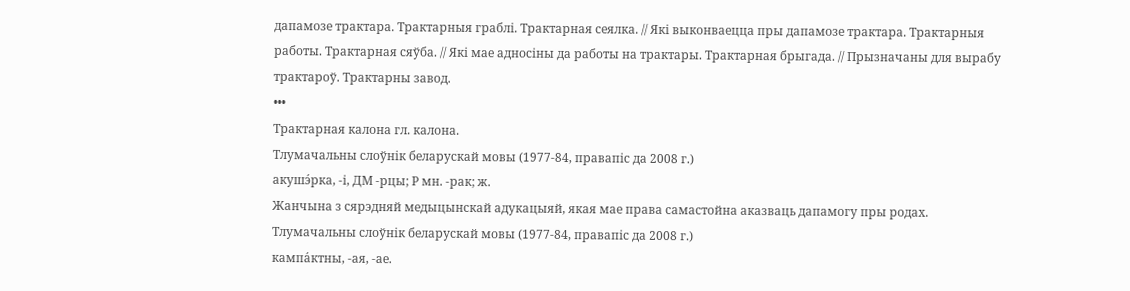дапамозе трактара. Трактарныя граблі. Трактарная сеялка. // Які выконваецца пры дапамозе трактара. Трактарныя работы. Трактарная сяўба. // Які мае адносіны да работы на трактары. Трактарная брыгада. // Прызначаны для вырабу трактароў. Трактарны завод.
•••
Трактарная калона гл. калона.
Тлумачальны слоўнік беларускай мовы (1977-84, правапіс да 2008 г.)
акушэ́рка, ‑і, ДМ ‑рцы; Р мн. ‑рак; ж.
Жанчына з сярэдняй медыцынскай адукацыяй, якая мае права самастойна аказваць дапамогу пры родах.
Тлумачальны слоўнік беларускай мовы (1977-84, правапіс да 2008 г.)
кампа́ктны, ‑ая, ‑ае.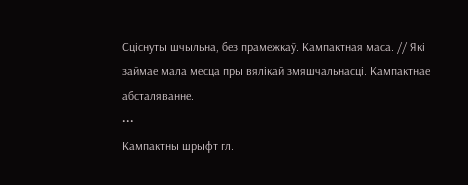Сціснуты шчыльна, без прамежкаў. Кампактная маса. // Які займае мала месца пры вялікай змяшчальнасці. Кампактнае абсталяванне.
•••
Кампактны шрыфт гл.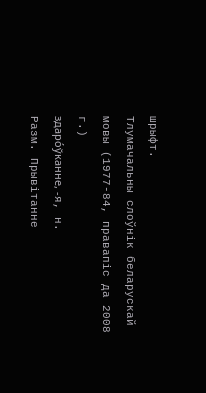шрыфт.
Тлумачальны слоўнік беларускай мовы (1977-84, правапіс да 2008 г.)
здаро́ўканне, ‑я, н.
Разм. Прывітанне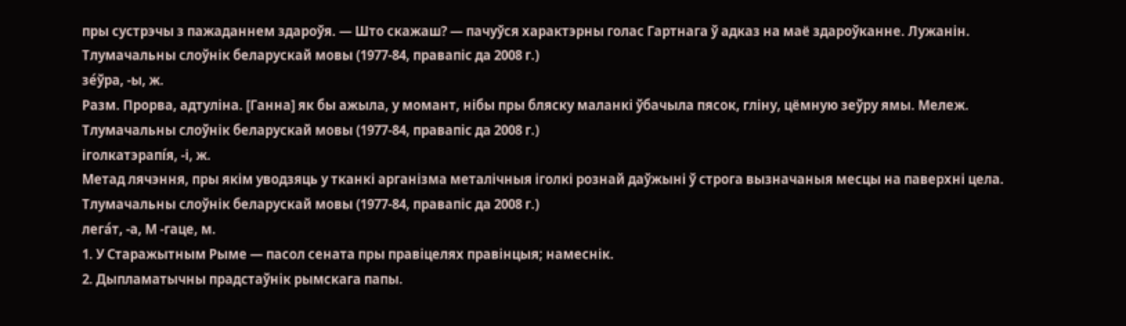пры сустрэчы з пажаданнем здароўя. — Што скажаш? — пачуўся характэрны голас Гартнага ў адказ на маё здароўканне. Лужанін.
Тлумачальны слоўнік беларускай мовы (1977-84, правапіс да 2008 г.)
зе́ўра, ‑ы, ж.
Разм. Прорва, адтуліна. [Ганна] як бы ажыла, у момант, нібы пры бляску маланкі ўбачыла пясок, гліну, цёмную зеўру ямы. Мележ.
Тлумачальны слоўнік беларускай мовы (1977-84, правапіс да 2008 г.)
іголкатэрапі́я, ‑і, ж.
Метад лячэння, пры якім уводзяць у тканкі арганізма металічныя іголкі рознай даўжыні ў строга вызначаныя месцы на паверхні цела.
Тлумачальны слоўнік беларускай мовы (1977-84, правапіс да 2008 г.)
лега́т, ‑а, М ‑гаце, м.
1. У Старажытным Рыме — пасол сената пры правіцелях правінцыя; намеснік.
2. Дыпламатычны прадстаўнік рымскага папы.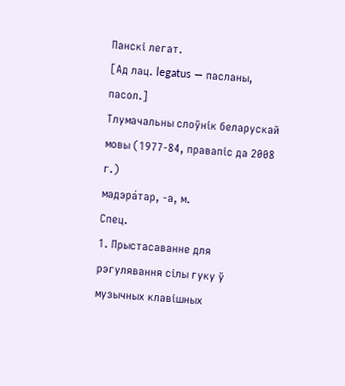Панскі легат.
[Ад лац. legatus — пасланы, пасол.]
Тлумачальны слоўнік беларускай мовы (1977-84, правапіс да 2008 г.)
мадэра́тар, ‑а, м.
Спец.
1. Прыстасаванне для рэгулявання сілы гуку ў музычных клавішных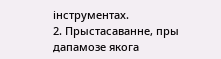інструментах.
2. Прыстасаванне, пры дапамозе якога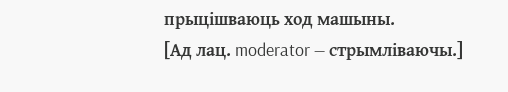прыцішваюць ход машыны.
[Ад лац. moderator — стрымліваючы.]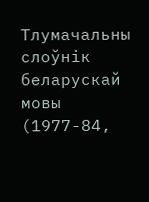Тлумачальны слоўнік беларускай мовы (1977-84,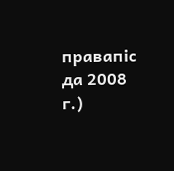правапіс да 2008 г.)